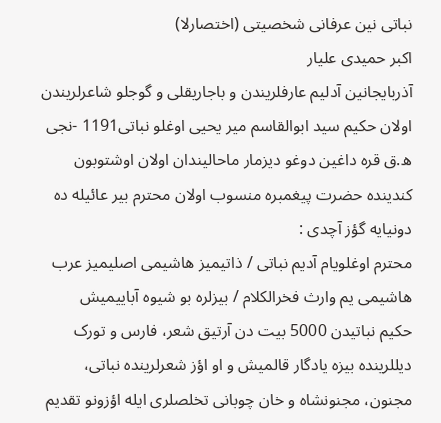نباتی نین عرفانی شخصیتی (اختصارلا)
اکبر حمیدی علیار
آذربایجانین آدلیم عارفلریندن و باجاریقلی و گوجلو شاعرلریندن اولان حکیم سید ابوالقاسم میر یحیی اوغلو نباتی1191 -نجی ه.ق قره داغین دوغو دیزمار ماحالیندان اولان اوشتوبون کندینده حضرت پیغمبره منسوب اولان محترم بیر عائیله ده دونیایه گؤز آچدی :
محترم اوغلویام آدیم نباتی / ذاتیمیز هاشیمی اصلیمیز عرب
هاشیمی یم وارث فخرالکلام / بیزلره بو شیوه آباییمیش
حکیم نباتیدن 5000 بیت دن آرتیق شعر، فارس و تورک دیللرینده بیزه یادگار قالمیش و او اؤز شعرلرینده نباتی، مجنون، مجنونشاه و خان چوبانی تخلصلری ایله اؤزونو تقدیم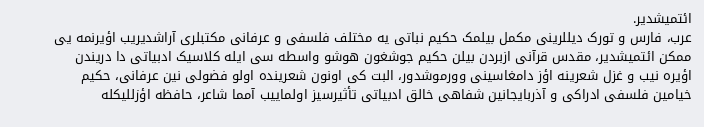ائتمیشدیر.
عرب، فارس و تورک دیللرینی مکمل بیلمک حکیم نباتی یه مختلف فلسفی و عرفانی مکتبلری آراشدیریب اؤیرنمه یی ممکن ائتمیشدیر، مقدس قرآنی ازبردن بیلن حکیم جوشغون هوشو واسطه سی ایله کلاسیک ادبیاتی دا دریندن اؤیره نیب و غزل شعرینه اؤز دامغاسینی وورموشدور، البت کی اونون شعرینده اولو فضولی نین عرفانی، حکیم خیامین فلسفی ادراکی و آذربایجانین شفاهی خالق ادبیاتی تأثیرسیز اولماییب آمما شاعر، حافظه اؤزللیکله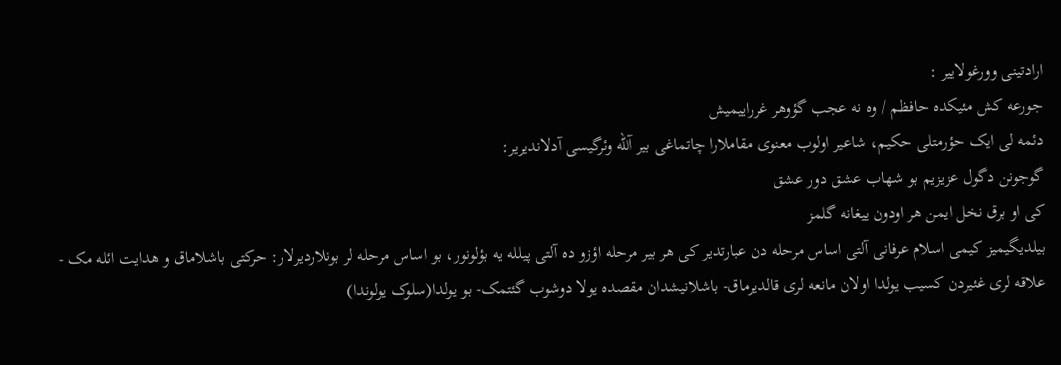ارادتینی وورغولاییر :
جورعه کش مئیکده حافظم / وه نه عجب گؤوهر غرراییمیش
دئمه لی ایک حؤرمتلی حکیم، شاعیر اولوب معنوی مقاملارا چاتماغی بیر آلله وئرگیسی آدلاندیریر:
گوجونن دگول عزیزیم بو شهاب عشق دور عشق
کی او برق نخل ایمن هر اودون ییغانه گلمز
بیلدیگیمیز کیمی اسلام عرفانی آلتی اساس مرحله دن عبارتدیر کی هر بیر مرحله اؤزو ده آلتی پیلله یه بؤلونور، بو اساس مرحله لر بونلاردیرلار: حرکتی باشلاماق و هدایت ائله مک - علاقه لری غئیردن کسیب یولدا اولان مانعه لری قالدیرماق- باشلانیشدان مقصده یولا دوشوب گئتمک- بو یولدا(سلوک یولوندا)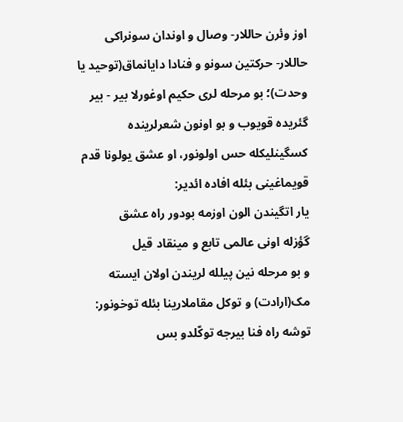اوز وئرن حاللار- وصال و اوندان سونراکی حاللار- حرکتین سونو و فنادا دایانماق(توحید یا وحدت)؛ بو مرحله لری حکیم اوغورلا بیر - بیر گئریده قویوب و بو اونون شعرلرینده کسگینلیکله حس اولونور، او عشق یولونا قدم قویماغینی بئله افاده ائدیر:
یار اتگیندن الون اوزمه بودور راه عشق
گؤزله اونی عالمی تابع و مینقاد قیل
و بو مرحله نین پیلله لریندن اولان ایسته مک(ارادت) و توکل مقاملارینا بئله توخونور:
توشه راه فنا بیرجه توکّلدو بس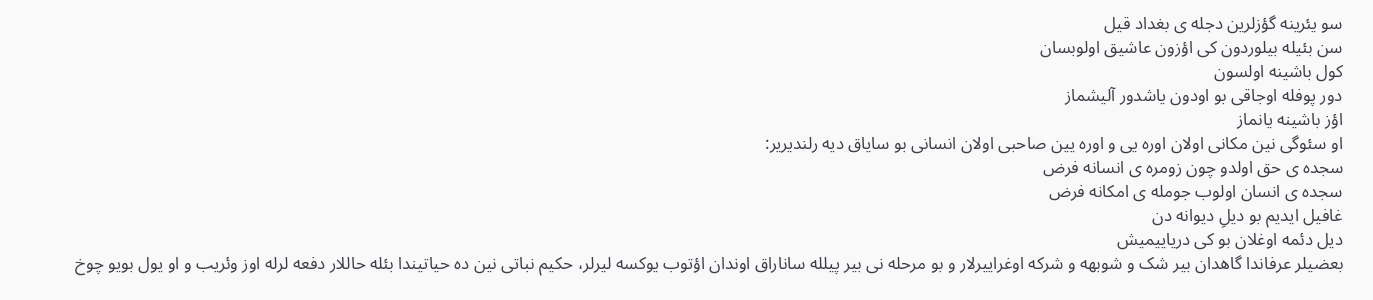سو یئرینه گؤزلرین دجله ی بغداد قیل
سن بئیله بیلوردون کی اؤزون عاشیق اولوبسان
کول باشینه اولسون
دور پوفله اوجاقی بو اودون یاشدور آلیشماز
اؤز باشینه یانماز
او سئوگی نین مکانی اولان اوره یی و اوره یین صاحبی اولان انسانی بو سایاق دیه رلندیریر:
سجده ی حق اولدو چون زومره ی انسانه فرض
سجده ی انسان اولوب جومله ی امکانه فرض
غافیل ایدیم بو دیلِ دیوانه دن
دیل دئمه اوغلان بو کی دریاییمیش
بعضیلر عرفاندا گاهدان بیر شک و شوبهه و شرکه اوغراییرلار و بو مرحله نی بیر پیلله ساناراق اوندان اؤتوب یوکسه لیرلر، حکیم نباتی نین ده حیاتیندا بئله حاللار دفعه لرله اوز وئریب و او یول بویو چوخ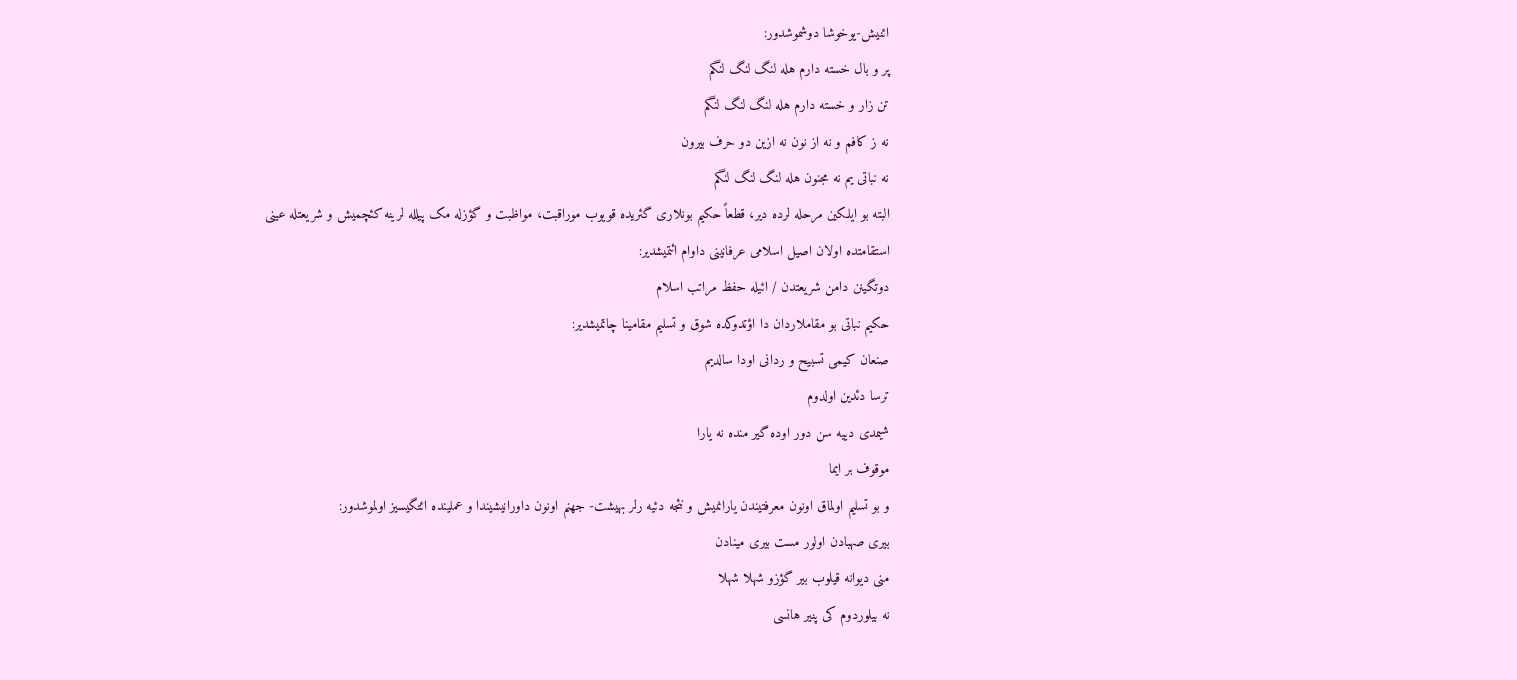ائنیش-یوخوشا دوشموشدور:
پر و بال خسته دارم هله لنگ لنگ لنگم
تن زار و خسته دارم هله لنگ لنگ لنگم
نه ز کافم و نه از نون نه ازین دو حرف بیرون
نه نباتی یم نه مجنون هله لنگ لنگ لنگم
البته بو ایلکین مرحله لرده دیر، قطعاً حکیم بونلاری گئریده قویوب موراقبت، مواظبت و گؤزله مک پیلله لرینه کئچمیش و شریعتله عینی استقامتده اولان اصیل اسلامی عرفانینی داوام ائتمیشدیر:
دوتگینن دامن شریعتدن / ائیله حفظ مراتب اسلام
حکیم نباتی بو مقاملاردان دا اؤتدوکده شوق و تسلیم مقامینا چاتمیشدیر:
صنعان کیمی تسبیح و ردانی اودا سالدیم
ترسا دئدین اولدوم
شیمدی دییه سن دور اوده گیر منده نه یارا
موقوف بر ایما
و بو تسلیم اولماق اونون معرفتیندن یارانمیش و نئجه دئیه رلر بهیشت- جهنم اونون داورانیشیندا و عملینده ائتگیسیز اولموشدور:
بیری صهبادن اولور مست بیری مینادن
منی دیوانه قیلوب بیر گؤزو شهلا شهلا
نه بیلوردوم کی پنیر هانسی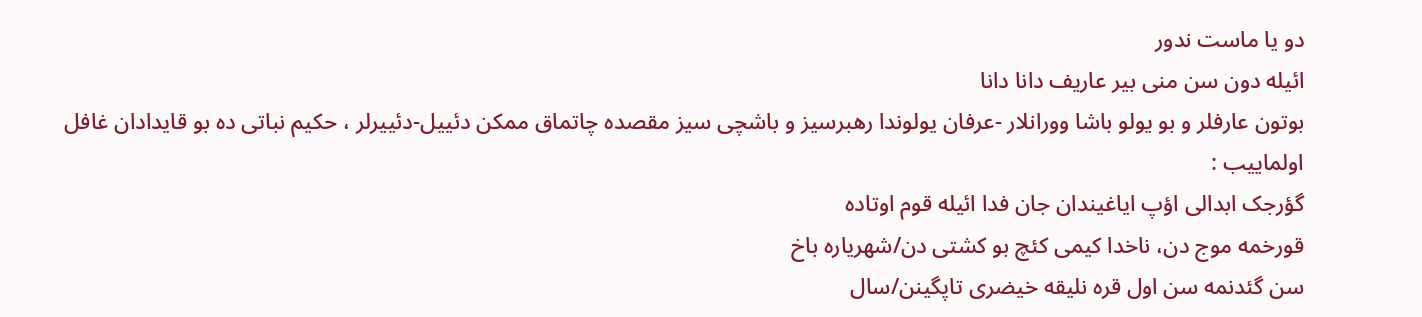دو یا ماست ندور
ائیله دون سن منی بیر عاریف دانا دانا
بوتون عارفلر و بو یولو باشا وورانلار -عرفان یولوندا رهبرسیز و باشچی سیز مقصده چاتماق ممکن دئییل-دئییرلر ، حکیم نباتی ده بو قایدادان غافل اولماییب :
گؤرجک ابدالی اؤپ ایاغیندان جان فدا ائیله قوم اوتاده
قورخمه موج دن، ناخدا کیمی کئچ بو کشتی دن/شهریاره باخ
سن گئدنمه سن اول قره نلیقه خیضری تاپگینن/سال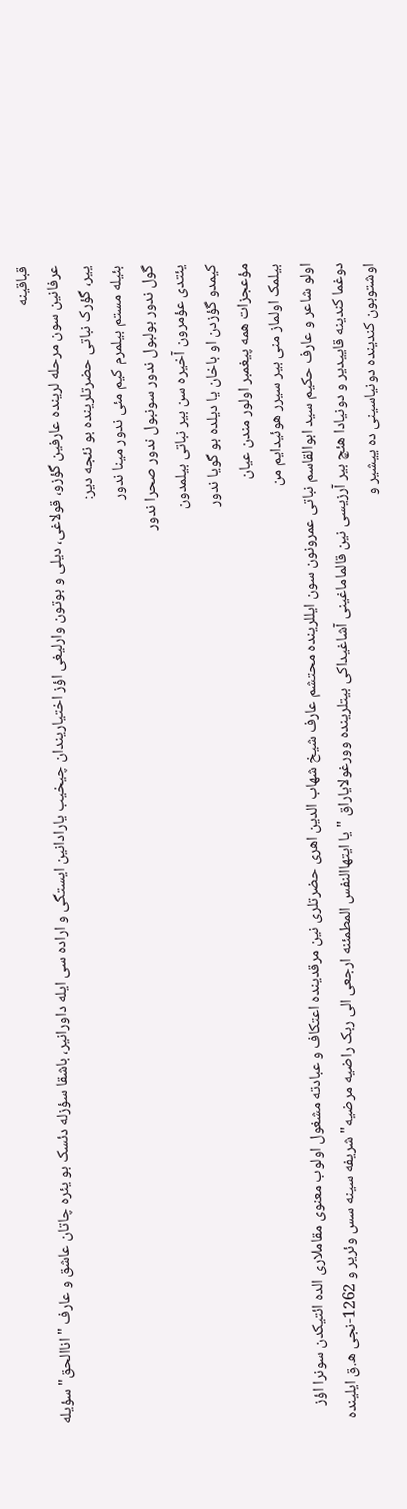قباقینه
عرفانین سون مرحله لرینده عارفین گؤزو، قولاغی، دیلی و بوتون وارلیغی اؤز اختیاریندان چیخیب یارادانین ایستگی و اراده سی ایله داورانیر، باشقا سؤزله دئسک بو یئره چاتان عاشق و عارف "اناالحق" سؤیله ییر، گؤرک نباتی حضرتلرینده بو نئجه دیر:
بئیله مستم بیلمرم کیم مئی ندور مینا ندور
گول ندور بولبول ندور سونبول ندور صحرا ندور
یئتدی عؤمرون آخیره سن بیر نباتی بیلمدون
کیمدو گؤزدن او باخان یا دیلده بو گویا ندور
مؤعجزات همه پیغمبر اولور مندن عیان
بیلمک اولماز منی بیر سیرر هوئیدایم من
اولو شاعر و عارف حکیم سید ابوالقاسم نباتی عمرونون سون ایللرینده محتشم عارف شیخ شهاب الدین اهری حضرتلری نین مرقدینده اعتکاف و عبادته مشغول اولوب معنوی مقاملاری الده ائتیکدن سونرا اؤز دوغما کندینه قاییدیر و دونیادا هئچ بیر آرزیسی نین قالماماغینی آشاغیداکی بیتلرینده وورغولایاراق "یا ایتهاالنفس المطمئنه ارجعی الی ربک راضیه مرضیه" شریفه سینه سس وئریر و 1262-نجی ه.ق ایلینده اوشتوبون کندینده دونیاسینی ده ییشیر و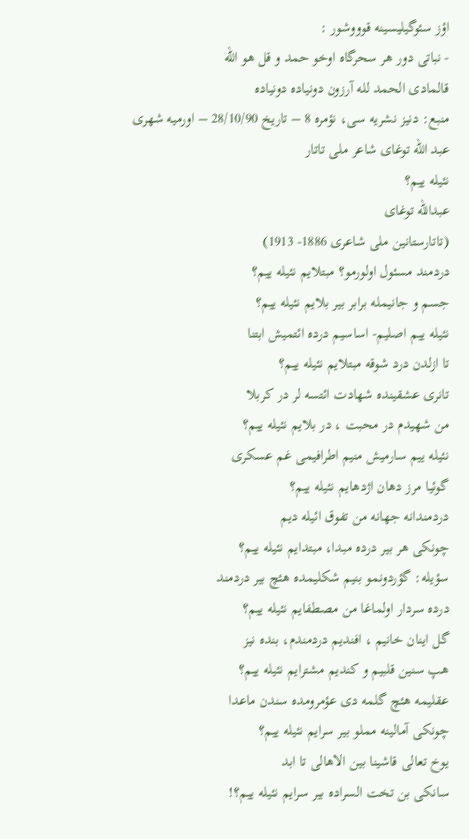اؤز سئوگیلیسینه قوووشور :
- نباتی دور هر سحرگاه اوخو حمد و قل هو الله
قالمادی الحمد لله آرزون دونیاده دونیاده
منبع: دنیز نشریه سی، نؤمره 8 – تاریخ 28/10/90 – اورمیه شهری
عبد الله توغای شاعر ملی تاتار
نئیله ییم؟
عبدالله توغای
(تاتارستانین ملی شاعری 1886- 1913)
دردمند مسئول اولورمو؟ مبتلایم نئیله ییم؟
جسم و جانیمله برابر بیر بلایم نئیله ییم؟
نئیله ییم اصلیم- اساسیم درده ائتمیش ابتنا
تا ازلدن درد شوقه مبتلایم نئیله ییم؟
تانری عشقینده شهادت ائتسه لر در کربلا
من شهیدم در محبت ، در بلایم نئیله ییم؟
نئیله ییم سارمیش منیم اطرافیمی غم عسکری
گوئیا مرز دهان اژدهایم نئیله ییم؟
دردمندانه جهانه من تفوق ائیله دیم
چونکی هر بیر درده مبدا، مبتدایم نئیله ییم؟
سؤیله: گؤردونمو بنیم شکلیمده هئچ بیر دردمند
درده سردار اولماغا من مصطفایم نئیله ییم؟
گل اینان خانیم ، افندیم دردمندم، بنده نیز
هپ سنین قلبیم و کندیم مشترایم نئیله ییم؟
عقلیمه هئچ گلمه دی عؤمرومده سندن ماعدا
چونکی آمالینه مملو بیر سرایم نئیله ییم؟
یوخ تعالی قاشینا بین الاهالی تا ابد
سانکی بن تخت السراده بیر سرایم نئیله ییم؟!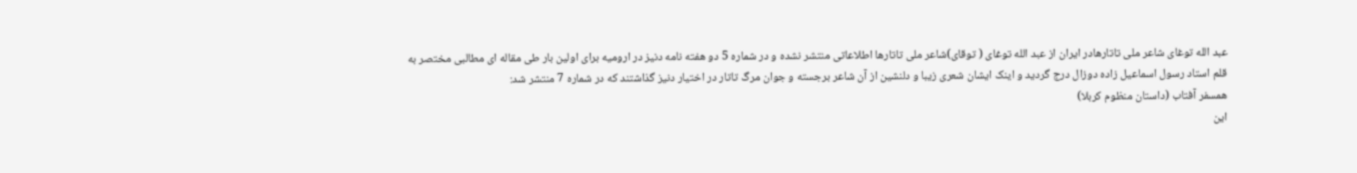عبد الله توغای شاعر ملی تاتارهادر ایران از عبد الله توغای ( توقای)شاعر ملی تاتارها اطلاعاتی منتشر نشده و در شماره 5 دو هفته نامه دنیز در ارومیه برای اولین بار طی مقاله ای مطالبی مختصر به قلم استاد رسول اسماعیل زاده دوزال درج گردید و اینک ایشان شعری زیبا و دلنشین از آن شاعر برجسته و جوان مرگ تاتار در اختیار دنیز گذاشتند که در شماره 7 منتشر شد:
همسفر آفتاب (داستان منظوم کربلا)
این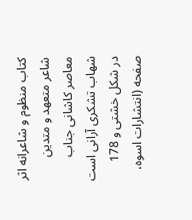کتاب منظوم و شاعرانه اثر شاعر متعهد و متدین معاصر کاشانی جناب شهاب تشکری آرانی است در شکل خشتی و 178 صفحه (انتشارات اسوه،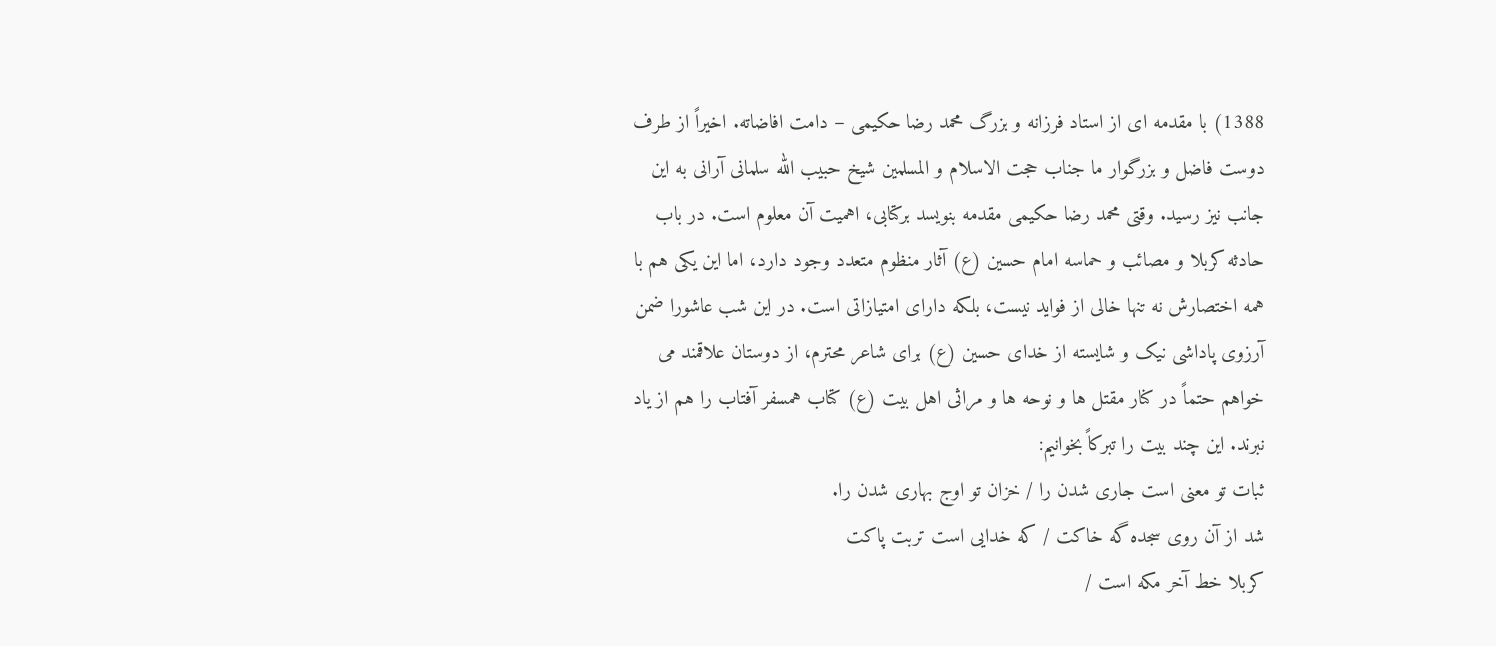1388) با مقدمه ای از استاد فرزانه و بزرگ محمد رضا حکیمی – دامت افاضاته. اخیراً از طرف دوست فاضل و بزرگوار ما جناب حجت الاسلام و المسلمین شیخ حبیب الله سلمانی آرانی به این جانب نیز رسید. وقتی محمد رضا حکیمی مقدمه بنویسد برکتابی، اهمیت آن معلوم است. در باب حادثه کربلا و مصائب و حماسه امام حسین (ع) آثار منظوم متعدد وجود دارد، اما این یکی هم با همه اختصارش نه تنها خالی از فواید نیست، بلکه دارای امتیازاتی است. در این شب عاشورا ضمن آرزوی پاداشی نیک و شایسته از خدای حسین (ع) برای شاعر محترم، از دوستان علاقمند می خواهم حتماً در کنار مقتل ها و نوحه ها و مراثی اهل بیت (ع) کتاب همسفر آفتاب را هم از یاد نبرند. این چند بیت را تبرکاً بخوانیم:
ثبات تو معنی است جاری شدن را / خزان تو اوج بهاری شدن را.
شد از آن روی سجده گه خاکت / که خدایی است تربت پاکت
کربلا خط آخر مکه است /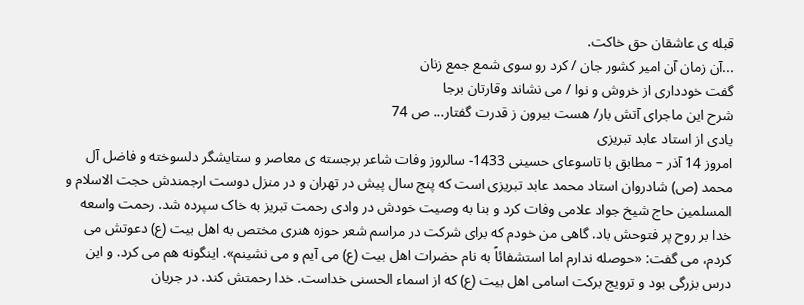قبله ی عاشقان حق خاکت.
...آن زمان آن امیر کشور جان / کرد رو سوی شمع جمع زنان
گفت خودداری از خروش و نوا / می نشاند وقارتان برجا
شرح این ماجرای آتش بار/ هست بیرون ز قدرت گفتار... ص 74
یادی از استاد عابد تبریزی
امروز 14 آذر – مطابق با تاسوعای حسینی 1433- سالروز وفات شاعر برجسته ی معاصر و ستایشگر دلسوخته و فاضل آل محمد (ص) شادروان استاد محمد عابد تبریزی است که پنج سال پیش در تهران و در منزل دوست ارجمندش حجت الاسلام و المسلمین حاج شیخ جواد علامی وفات کرد و بنا به وصیت خودش در وادی رحمت تبریز به خاک سپرده شد. رحمت واسعه خدا بر روح پر فتوحش باد. گاهی من خودم که برای شرکت در مراسم شعر حوزه هنری مختص به اهل بیت (ع) دعوتش می کردم، می گفت: «حوصله ندارم اما استشفائاً به نام حضرات اهل بیت (ع) می آیم و می نشینم». اینگونه هم می کرد. و این درس بزرگی بود و ترویج برکت اسامی اهل بیت (ع) که از اسماء الحسنی خداست. خدا رحمتش کند. در جریان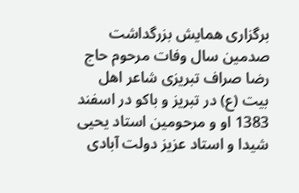برگزاری همایش بزرگداشت صدمین سال وفات مرحوم حاج رضا صراف تبریزی شاعر اهل بیت (ع) در تبریز و باکو در اسفند 1383 او و مرحومین استاد یحیی شیدا و استاد عزیز دولت آبادی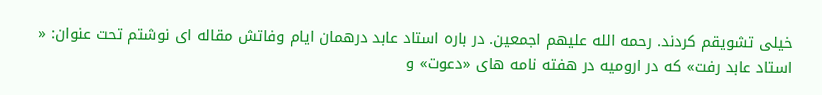خیلی تشویقم کردند. رحمه الله علیهم اجمعین. در باره استاد عابد درهمان ایام وفاتش مقاله ای نوشتم تحت عنوان: « استاد عابد رفت» که در ارومیه در هفته نامه های «دعوت» و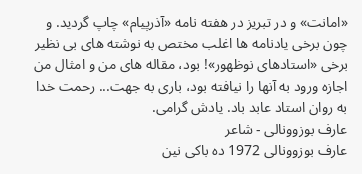«امانت» و در تبریز در هفته نامه «آذرپیام» چاپ گردید. و چون برخی یادنامه ها اغلب مختص به نوشته های بی نظیر برخی «استادهای نوظهور»! بود، مقاله های من و امثال من اجازه ورود به آنها را نیافته بود، باری به جهت... رحمت خدا به روان استاد عابد باد. یادش گرامی.
عارف بوزوونالی - شاعر
عارف بوزوونالی 1972 ده باکی نین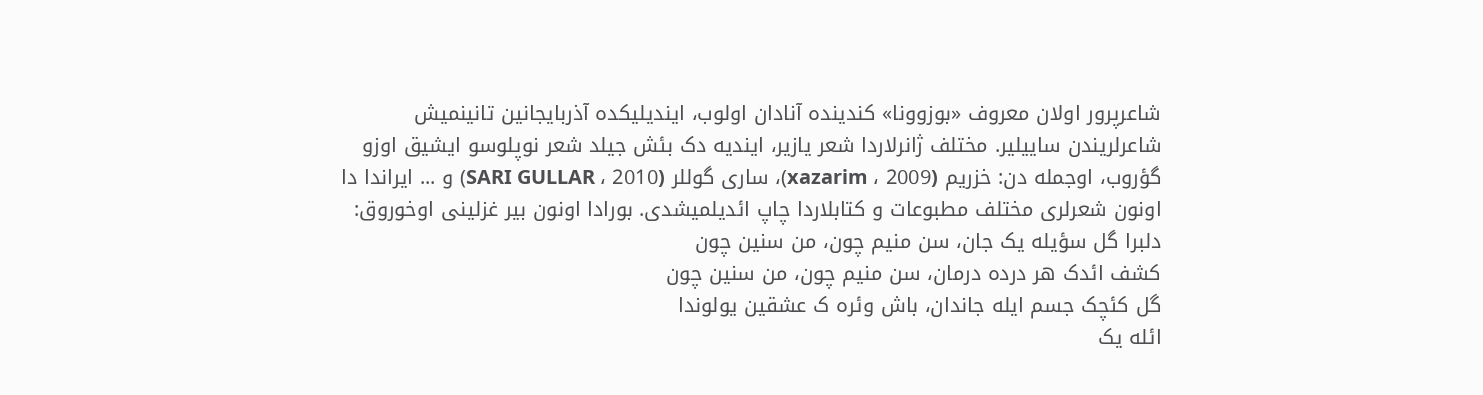شاعرپرور اولان معروف «بوزوونا» کندینده آنادان اولوب، ایندیلیکده آذربایجانین تانینمیش شاعرلریندن ساییلیر. مختلف ژانرلاردا شعر یازیر، ایندیه دک بئش جیلد شعر نوپلوسو ایشیق اوزو گؤروب، اوجمله دن: خزریم (xazarim ، 2009)، ساری گوللر (SARI GULLAR ، 2010) و ... ایراندا دا اونون شعرلری مختلف مطبوعات و کتابلاردا چاپ ائدیلمیشدی. بورادا اونون بیر غزلینی اوخوروق:
دلبرا گل سؤیله یک جان، سن منیم چون، من سنین چون
کشف ائدک هر درده درمان، سن منیم چون، من سنین چون
گل کئچک جسم ایله جاندان، باش وئره ک عشقین یولوندا
ائله یک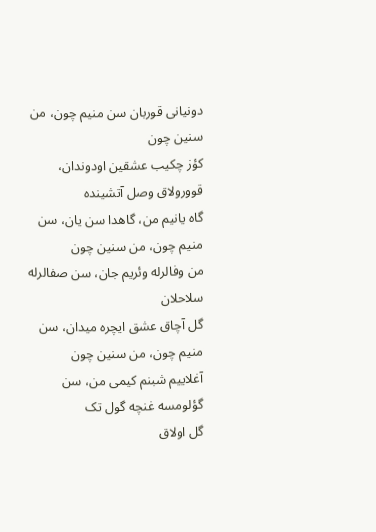دونیانی قوربان سن منیم چون، من سنین چون
کؤز چکیب عشقین اودوندان، قوورولاق وصل آتشینده
گاه یانیم من، گاهدا سن یان، سن منیم چون، من سنین چون
من وفالرله وئریم جان، سن صفالرله سلاحلان
گل آچاق عشق ایچره میدان، سن منیم چون، من سنین چون
آغلاییم شبنم کیمی من، سن گؤلومسه غنچه گول تک
گل اولاق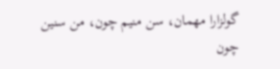گولزارا مهمان، سن منیم چون، من سنین چون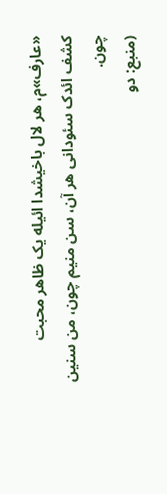«عارف»م، هر لال باخیشدا ائیله یک ظاهر محبت
کشف ائدک سئودانی هر آن، سن منیم چون، من سنین چون.
(منبع: دو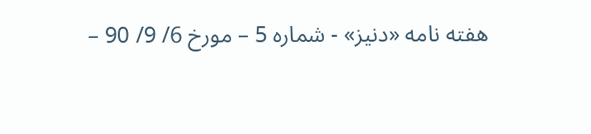هفته نامه «دنیز» - شماره 5 – مورخ 6/ 9/ 90 –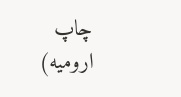چاپ ارومیه)